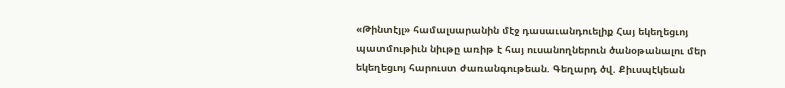«Թինտէյլ» համալսարանին մէջ դասաւանդուելիք Հայ եկեղեցւոյ պատմութիւն նիւթը առիթ է հայ ուսանողներուն ծանօթանալու մեր եկեղեցւոյ հարուստ ժառանգութեան. Գեղարդ ծվ. Քիւսպէկեան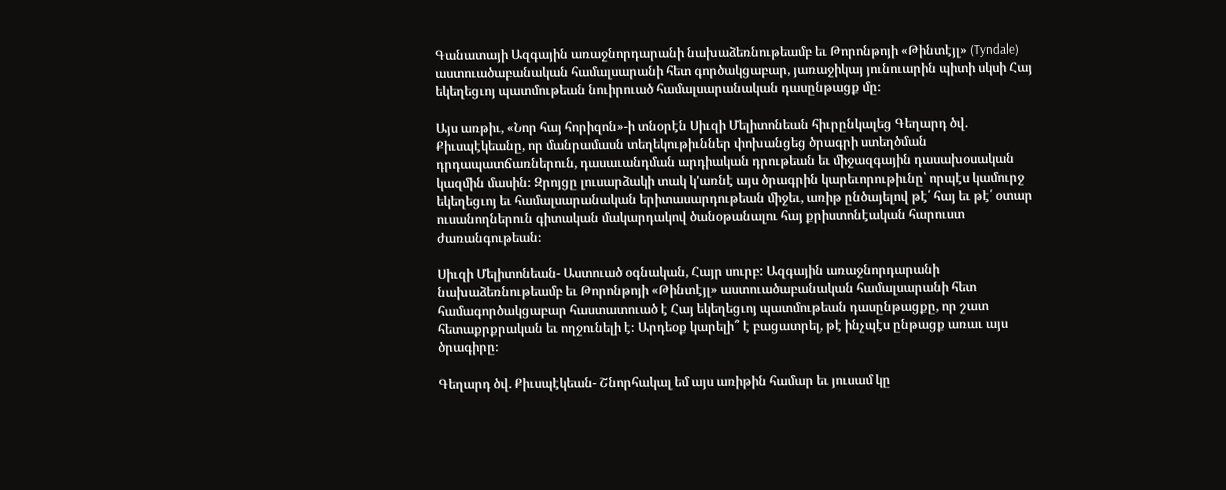Գանատայի Ազգային առաջնորդարանի նախաձեռնութեամբ եւ Թորոնթոյի «Թինտէյլ» (Tyndale) աստուածաբանական համալսարանի հետ գործակցաբար, յառաջիկայ յունուարին պիտի սկսի Հայ եկեղեցւոյ պատմութեան նուիրուած համալսարանական դասընթացք մը։

Այս առթիւ, «Նոր հայ հորիզոն»-ի տնօրէն Սիւզի Մելիտոնեան հիւրընկալեց Գեղարդ ծվ. Քիւսպէկեանը, որ մանրամասն տեղեկութիւններ փոխանցեց ծրագրի ստեղծման դրդապատճառներուն, դասաւանդման արդիական դրութեան եւ միջազգային դասախօսական կազմին մասին։ Զրոյցը լուսարձակի տակ կ'առնէ այս ծրագրին կարեւորութիւնը՝ որպէս կամուրջ եկեղեցւոյ եւ համալսարանական երիտասարդութեան միջեւ, առիթ ընծայելով թէ՛ հայ եւ թէ՛ օտար ուսանողներուն գիտական մակարդակով ծանօթանալու հայ քրիստոնէական հարուստ ժառանգութեան։

Սիւզի Մելիտոնեան- Աստուած օգնական, Հայր սուրբ: Ազգային առաջնորդարանի նախաձեռնութեամբ եւ Թորոնթոյի «Թինտէյլ» աստուածաբանական համալսարանի հետ համագործակցաբար հաստատուած է Հայ եկեղեցւոյ պատմութեան դասընթացքը, որ շատ հետաքրքրական եւ ողջունելի է։ Արդեօք կարելի՞ է բացատրել, թէ ինչպէս ընթացք առաւ այս ծրագիրը։

Գեղարդ ծվ. Քիւսպէկեան- Շնորհակալ եմ այս առիթին համար եւ յուսամ կը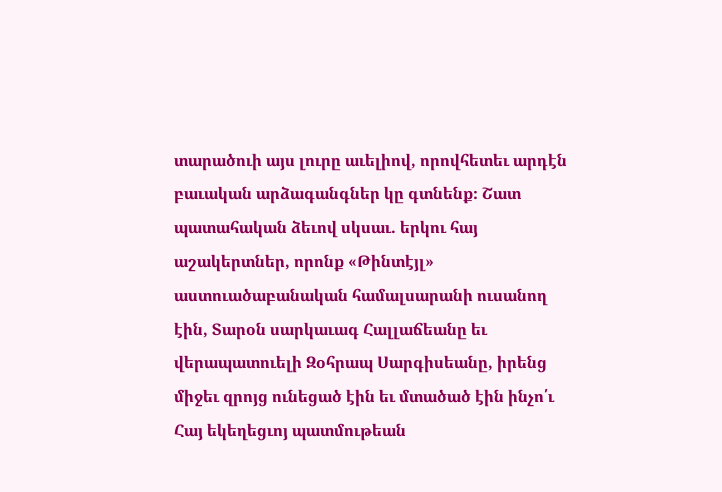տարածուի այս լուրը աւելիով, որովհետեւ արդէն բաւական արձագանգներ կը գտնենք։ Շատ պատահական ձեւով սկսաւ. երկու հայ աշակերտներ, որոնք «Թինտէյլ» աստուածաբանական համալսարանի ուսանող էին, Տարօն սարկաւագ Հալլաճեանը եւ վերապատուելի Զօհրապ Սարգիսեանը, իրենց միջեւ զրոյց ունեցած էին եւ մտածած էին ինչո՛ւ Հայ եկեղեցւոյ պատմութեան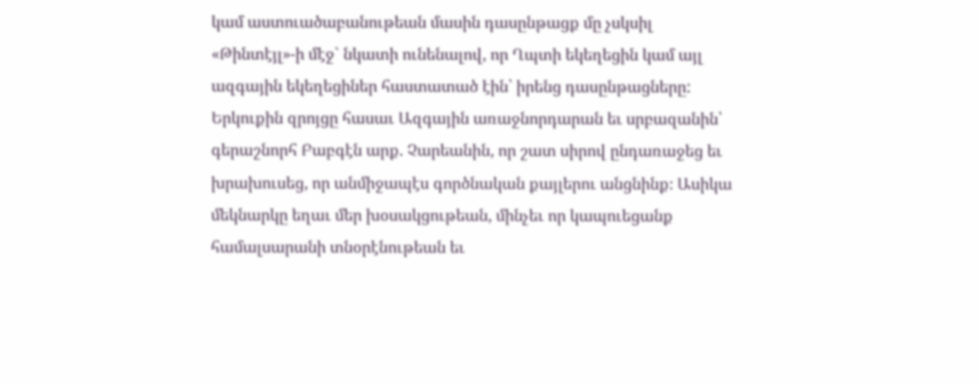կամ աստուածաբանութեան մասին դասընթացք մը չսկսիլ «Թինտէյլ»-ի մէջ` նկատի ունենալով, որ Ղպտի եկեղեցին կամ այլ ազգային եկեղեցիներ հաստատած էին՝ իրենց դասընթացները: Երկուքին զրոյցը հասաւ Ազգային առաջնորդարան եւ սրբազանին՝ գերաշնորհ Բաբգէն արք. Չարեանին, որ շատ սիրով ընդառաջեց եւ խրախուսեց, որ անմիջապէս գործնական քայլերու անցնինք։ Ասիկա մեկնարկը եղաւ մեր խօսակցութեան, մինչեւ որ կապուեցանք համալսարանի տնօրէնութեան եւ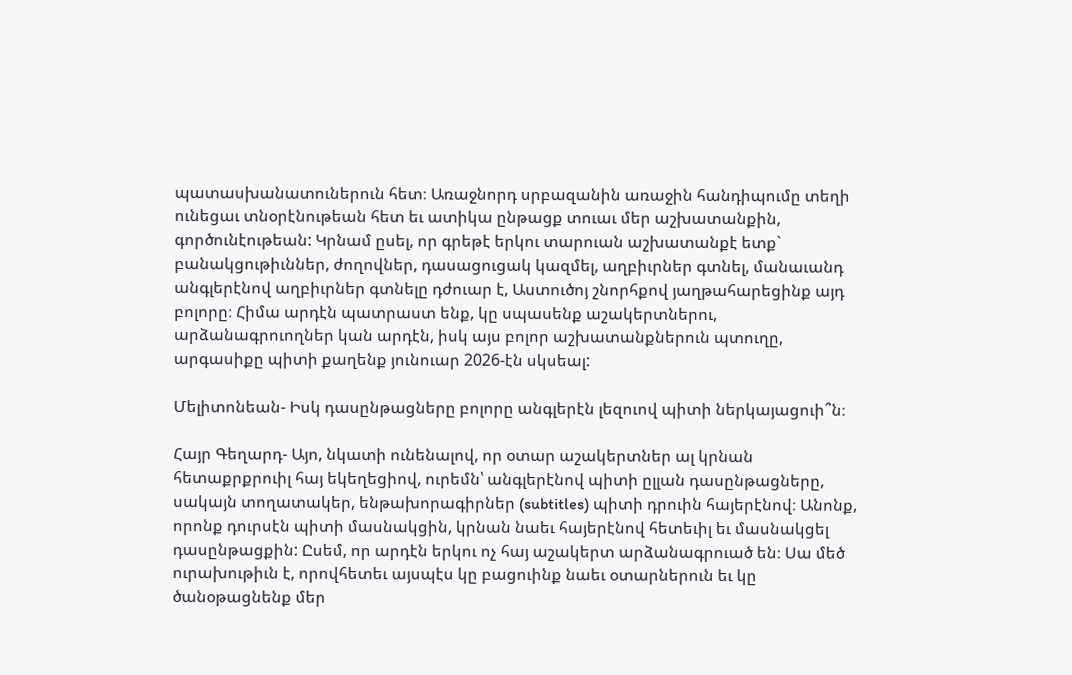պատասխանատուներուն հետ։ Առաջնորդ սրբազանին առաջին հանդիպումը տեղի ունեցաւ տնօրէնութեան հետ եւ ատիկա ընթացք տուաւ մեր աշխատանքին, գործունէութեան: Կրնամ ըսել, որ գրեթէ երկու տարուան աշխատանքէ ետք` բանակցութիւններ, ժողովներ, դասացուցակ կազմել, աղբիւրներ գտնել, մանաւանդ անգլերէնով աղբիւրներ գտնելը դժուար է, Աստուծոյ շնորհքով յաղթահարեցինք այդ բոլորը։ Հիմա արդէն պատրաստ ենք, կը սպասենք աշակերտներու, արձանագրուողներ կան արդէն, իսկ այս բոլոր աշխատանքներուն պտուղը, արգասիքը պիտի քաղենք յունուար 2026-էն սկսեալ:

Մելիտոնեան- Իսկ դասընթացները բոլորը անգլերէն լեզուով պիտի ներկայացուի՞ն։

Հայր Գեղարդ- Այո, նկատի ունենալով, որ օտար աշակերտներ ալ կրնան հետաքրքրուիլ հայ եկեղեցիով, ուրեմն՝ անգլերէնով պիտի ըլլան դասընթացները, սակայն տողատակեր, ենթախորագիրներ (subtitles) պիտի դրուին հայերէնով։ Անոնք, որոնք դուրսէն պիտի մասնակցին, կրնան նաեւ հայերէնով հետեւիլ եւ մասնակցել դասընթացքին: Ըսեմ, որ արդէն երկու ոչ հայ աշակերտ արձանագրուած են։ Սա մեծ ուրախութիւն է, որովհետեւ այսպէս կը բացուինք նաեւ օտարներուն եւ կը ծանօթացնենք մեր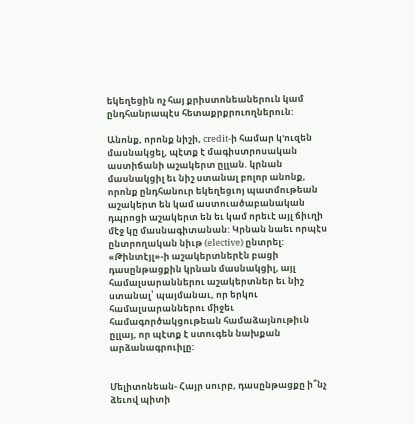եկեղեցին ոչ հայ քրիստոնեաներուն կամ ընդհանրապէս հետաքրքրուողներուն:

Անոնք, որոնք նիշի, credit-ի համար կ'ուզեն մասնակցել, պէտք է մագիստրոսական աստիճանի աշակերտ ըլլան. կրնան մասնակցիլ եւ նիշ ստանալ բոլոր անոնք, որոնք ընդհանուր եկեղեցւոյ պատմութեան աշակերտ են կամ աստուածաբանական դպրոցի աշակերտ են եւ կամ որեւէ այլ ճիւղի մէջ կը մասնագիտանան: Կրնան նաեւ որպէս ընտրողական նիւթ (elective) ընտրել: «Թինտէյլ»-ի աշակերտներէն բացի դասընթացքին կրնան մասնակցիլ, այլ համալսարաններու աշակերտներ եւ նիշ ստանալ՝ պայմանաւ, որ երկու համալսարաններու միջեւ համագործակցութեան համաձայնութիւն ըլլայ, որ պէտք է ստուգեն նախքան արձանագրուիլը:


Մելիտոնեան- Հայր սուրբ, դասընթացքը ի՞նչ ձեւով պիտի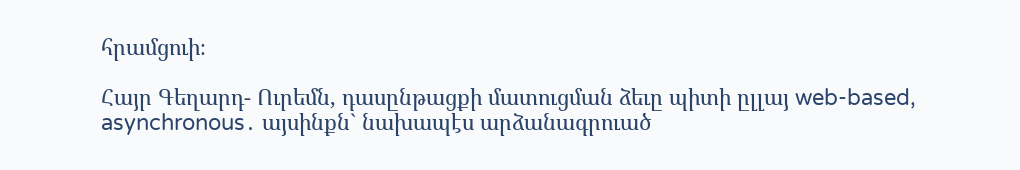հրամցուի։

Հայր Գեղարդ- Ուրեմն, դասընթացքի մատուցման ձեւը պիտի ըլլայ web-based, asynchronous․ այսինքն` նախապէս արձանագրուած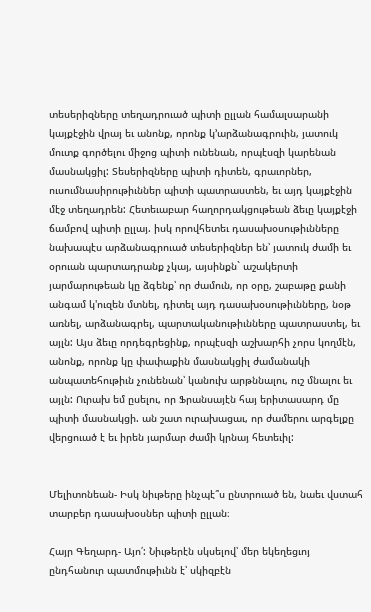տեսերիզները տեղադրուած պիտի ըլլան համալսարանի կայքէջին վրայ եւ անոնք, որոնք կ’արձանագրուին, յատուկ մուտք գործելու միջոց պիտի ունենան, որպէսզի կարենան մասնակցիլ: Տեսերիզները պիտի դիտեն, գրաւորներ, ուսումնասիրութիւններ պիտի պատրաստեն, եւ այդ կայքէջին մէջ տեղադրեն: Հետեւաբար հաղորդակցութեան ձեւը կայքէջի ճամբով պիտի ըլլայ. իսկ որովհետեւ դասախօսութիւնները նախապէս արձանագրուած տեսերիզներ են՝ յատուկ ժամի եւ օրուան պարտադրանք չկայ, այսինքն` աշակերտի յարմարութեան կը ձգենք՝ որ ժամուն, որ օրը, շաբաթը քանի անգամ կ'ուզեն մտնել, դիտել այդ դասախօսութիւնները, նօթ առնել, արձանագրել, պարտականութիւնները պատրաստել, եւ այլն: Այս ձեւը որդեգրեցինք, որպէսզի աշխարհի չորս կողմէն, անոնք, որոնք կը փափաքին մասնակցիլ ժամանակի անպատեհութիւն չունենան՝ կանուխ արթննալու, ուշ մնալու եւ այլն: Ուրախ եմ ըսելու, որ Ֆրանսայէն հայ երիտասարդ մը պիտի մասնակցի. ան շատ ուրախացաւ, որ ժամերու արգելքը վերցուած է եւ իրեն յարմար ժամի կրնայ հետեւիլ:


Մելիտոնեան- Իսկ նիւթերը ինչպէ՞ս ընտրուած են, նաեւ վստահ տարբեր դասախօսներ պիտի ըլլան։

Հայր Գեղարդ- Այո՛: Նիւթերէն սկսելով՝ մեր եկեղեցւոյ ընդհանուր պատմութիւնն է՝ սկիզբէն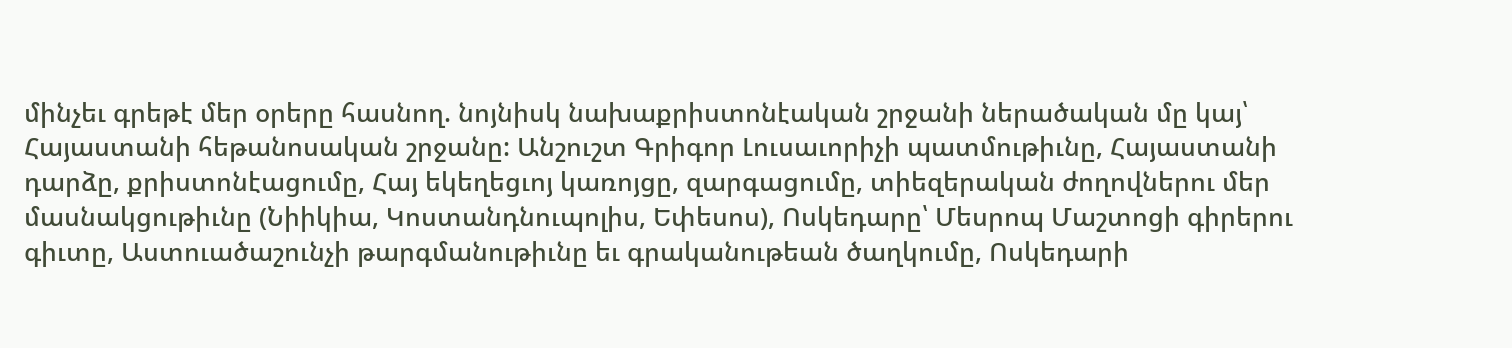մինչեւ գրեթէ մեր օրերը հասնող. նոյնիսկ նախաքրիստոնէական շրջանի ներածական մը կայ՝ Հայաստանի հեթանոսական շրջանը: Անշուշտ Գրիգոր Լուսաւորիչի պատմութիւնը, Հայաստանի դարձը, քրիստոնէացումը, Հայ եկեղեցւոյ կառոյցը, զարգացումը, տիեզերական ժողովներու մեր մասնակցութիւնը (Նիիկիա, Կոստանդնուպոլիս, Եփեսոս), Ոսկեդարը՝ Մեսրոպ Մաշտոցի գիրերու գիւտը, Աստուածաշունչի թարգմանութիւնը եւ գրականութեան ծաղկումը, Ոսկեդարի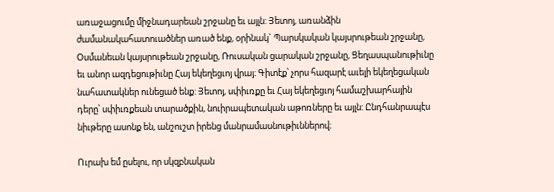առաջացումը միջնադարեան շրջանը եւ այլն: Յետոյ, առանձին ժամանակահատուածներ առած ենք, օրինակ` Պարսկական կայսրութեան շրջանը, Օսմանեան կայսրութեան շրջանը, Ռուսական ցարական շրջանը, Ցեղասպանութիւնը եւ անոր ազդեցութիւնը Հայ եկեղեցւոյ վրայ։ Գիտէք՝ չորս հազարէ աւելի եկեղեցական նահատակներ ունեցած ենք: Յետոյ, սփիւռքը եւ Հայ եկեղեցւոյ համաշխարհային դերը՝ սփիւռքեան տարածքին, նուիրապետական աթոռները եւ այլն: Ընդհանրապէս նիւթերը ասոնք են, անշուշտ իրենց մանրամասնութիւններով։

Ուրախ եմ ըսելու, որ սկզբնական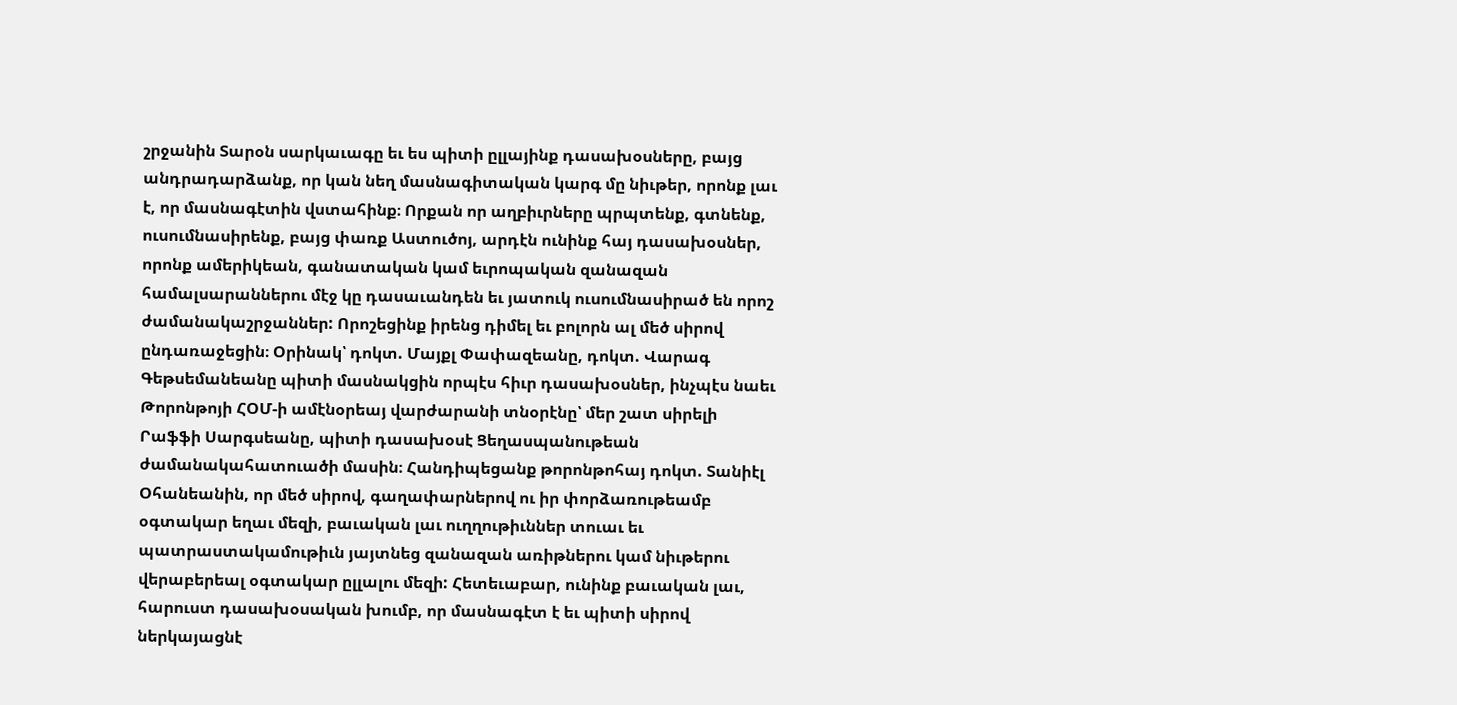շրջանին Տարօն սարկաւագը եւ ես պիտի ըլլայինք դասախօսները, բայց անդրադարձանք, որ կան նեղ մասնագիտական կարգ մը նիւթեր, որոնք լաւ է, որ մասնագէտին վստահինք։ Որքան որ աղբիւրները պրպտենք, գտնենք, ուսումնասիրենք, բայց փառք Աստուծոյ, արդէն ունինք հայ դասախօսներ, որոնք ամերիկեան, գանատական կամ եւրոպական զանազան համալսարաններու մէջ կը դասաւանդեն եւ յատուկ ուսումնասիրած են որոշ ժամանակաշրջաններ: Որոշեցինք իրենց դիմել եւ բոլորն ալ մեծ սիրով ընդառաջեցին։ Օրինակ՝ դոկտ. Մայքլ Փափազեանը, դոկտ. Վարագ Գեթսեմանեանը պիտի մասնակցին որպէս հիւր դասախօսներ, ինչպէս նաեւ Թորոնթոյի ՀՕՄ-ի ամէնօրեայ վարժարանի տնօրէնը՝ մեր շատ սիրելի Րաֆֆի Սարգսեանը, պիտի դասախօսէ Ցեղասպանութեան ժամանակահատուածի մասին։ Հանդիպեցանք թորոնթոհայ դոկտ. Տանիէլ Օհանեանին, որ մեծ սիրով, գաղափարներով ու իր փորձառութեամբ օգտակար եղաւ մեզի, բաւական լաւ ուղղութիւններ տուաւ եւ պատրաստակամութիւն յայտնեց զանազան առիթներու կամ նիւթերու վերաբերեալ օգտակար ըլլալու մեզի: Հետեւաբար, ունինք բաւական լաւ, հարուստ դասախօսական խումբ, որ մասնագէտ է եւ պիտի սիրով ներկայացնէ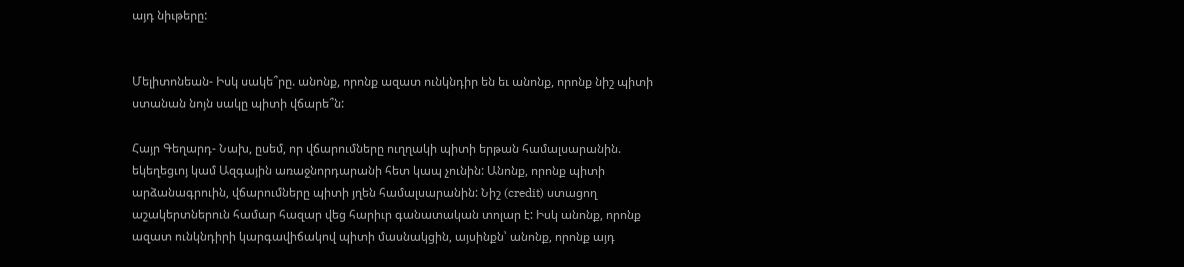այդ նիւթերը:


Մելիտոնեան- Իսկ սակե՞րը. անոնք, որոնք ազատ ունկնդիր են եւ անոնք, որոնք նիշ պիտի ստանան նոյն սակը պիտի վճարե՞ն:

Հայր Գեղարդ- Նախ, ըսեմ, որ վճարումները ուղղակի պիտի երթան համալսարանին. եկեղեցւոյ կամ Ազգային առաջնորդարանի հետ կապ չունին: Անոնք, որոնք պիտի արձանագրուին, վճարումները պիտի յղեն համալսարանին: Նիշ (credit) ստացող աշակերտներուն համար հազար վեց հարիւր գանատական տոլար է: Իսկ անոնք, որոնք ազատ ունկնդիրի կարգավիճակով պիտի մասնակցին, այսինքն՝ անոնք, որոնք այդ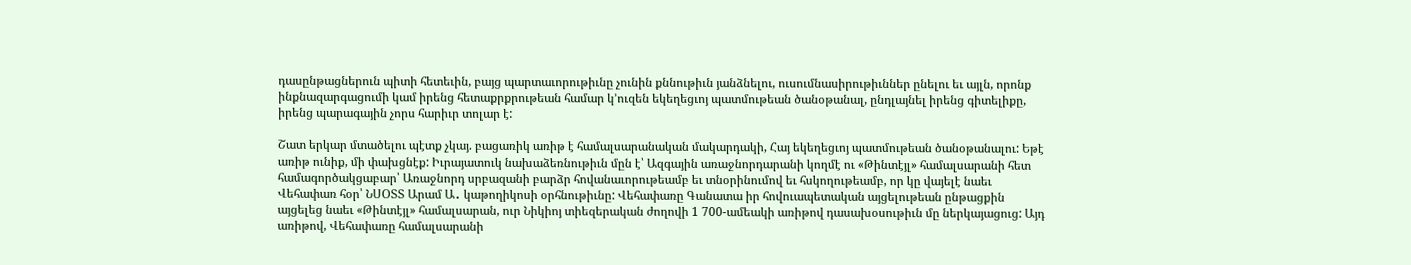դասընթացներուն պիտի հետեւին, բայց պարտաւորութիւնը չունին քննութիւն յանձնելու, ուսումնասիրութիւններ ընելու եւ այլն, որոնք ինքնազարգացումի կամ իրենց հետաքրքրութեան համար կ’ուզեն եկեղեցւոյ պատմութեան ծանօթանալ, ընդլայնել իրենց գիտելիքը, իրենց պարագային չորս հարիւր տոլար է:

Շատ երկար մտածելու պէտք չկայ. բացառիկ առիթ է համալսարանական մակարդակի, Հայ եկեղեցւոյ պատմութեան ծանօթանալու: Եթէ առիթ ունիք, մի փախցնէք: Իւրայատուկ նախաձեռնութիւն մըն է՝ Ազգային առաջնորդարանի կողմէ ու «Թինտէյլ» համալսարանի հետ համագործակցաբար՝ Առաջնորդ սրբազանի բարձր հովանաւորութեամբ եւ տնօրինումով եւ հսկողութեամբ, որ կը վայելէ նաեւ Վեհափառ հօր՝ ՆՍՕՏՏ Արամ Ա․ կաթողիկոսի օրհնութիւնը: Վեհափառը Գանատա իր հովուապետական այցելութեան ընթացքին այցելեց նաեւ «Թինտէյլ» համալսարան, ուր Նիկիոյ տիեզերական ժողովի 1 700-ամեակի առիթով դասախօսութիւն մը ներկայացուց: Այդ առիթով, Վեհափառը համալսարանի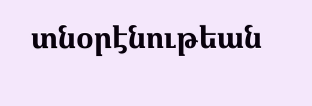տնօրէնութեան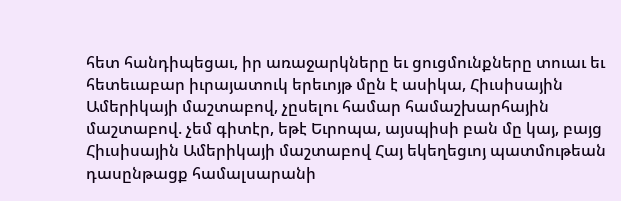հետ հանդիպեցաւ, իր առաջարկները եւ ցուցմունքները տուաւ եւ հետեւաբար իւրայատուկ երեւոյթ մըն է ասիկա, Հիւսիսային Ամերիկայի մաշտաբով, չըսելու համար համաշխարհային մաշտաբով. չեմ գիտէր, եթէ Եւրոպա, այսպիսի բան մը կայ, բայց Հիւսիսային Ամերիկայի մաշտաբով Հայ եկեղեցւոյ պատմութեան դասընթացք համալսարանի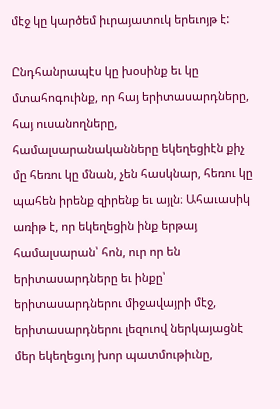մէջ կը կարծեմ իւրայատուկ երեւոյթ է:

Ընդհանրապէս կը խօսինք եւ կը մտահոգուինք, որ հայ երիտասարդները, հայ ուսանողները, համալսարանականները եկեղեցիէն քիչ մը հեռու կը մնան, չեն հասկնար, հեռու կը պահեն իրենք զիրենք եւ այլն։ Ահաւասիկ առիթ է, որ եկեղեցին ինք երթայ համալսարան՝ հոն, ուր որ են երիտասարդները եւ ինքը՝ երիտասարդներու միջավայրի մէջ, երիտասարդներու լեզուով ներկայացնէ մեր եկեղեցւոյ խոր պատմութիւնը,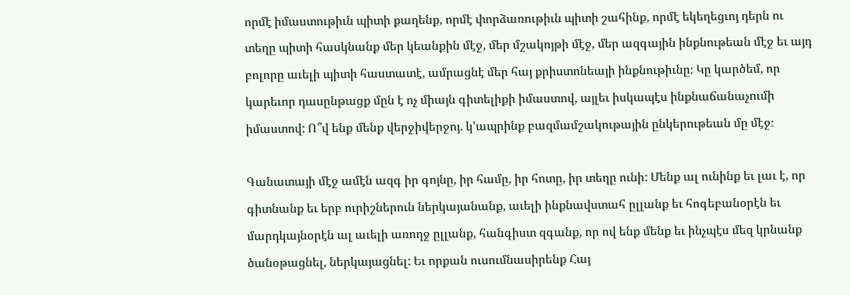որմէ իմաստութիւն պիտի քաղենք, որմէ փորձառութիւն պիտի շահինք, որմէ եկեղեցւոյ դերն ու տեղը պիտի հասկնանք մեր կեանքին մէջ, մեր մշակոյթի մէջ, մեր ազգային ինքնութեան մէջ եւ այդ բոլորը աւելի պիտի հաստատէ, ամրացնէ մեր հայ քրիստոնեայի ինքնութիւնը։ Կը կարծեմ, որ կարեւոր դասընթացք մըն է ոչ միայն գիտելիքի իմաստով, այլեւ իսկապէս ինքնաճանաչումի իմաստով: Ո՞վ ենք մենք վերջիվերջոյ. կ’ապրինք բազմամշակութային ընկերութեան մը մէջ։

Գանատայի մէջ ամէն ազգ իր գոյնը, իր համը, իր հոտը, իր տեղը ունի: Մենք ալ ունինք եւ լաւ է, որ գիտնանք եւ երբ ուրիշներուն ներկայանանք, աւելի ինքնավստահ ըլլանք եւ հոգեբանօրէն եւ մարդկայնօրէն ալ աւելի առողջ ըլլանք, հանգիստ զգանք, որ ով ենք մենք եւ ինչպէս մեզ կրնանք ծանօթացնել, ներկայացնել: Եւ որքան ուսումնասիրենք Հայ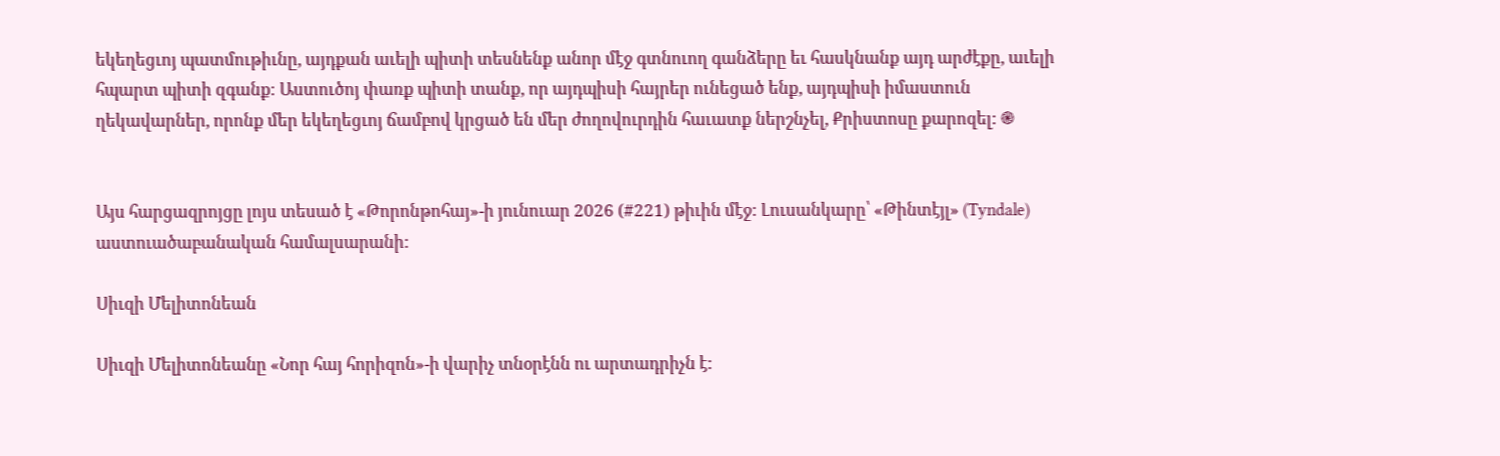եկեղեցւոյ պատմութիւնը, այդքան աւելի պիտի տեսնենք անոր մէջ գտնուող գանձերը եւ հասկնանք այդ արժէքը, աւելի հպարտ պիտի զգանք։ Աստուծոյ փառք պիտի տանք, որ այդպիսի հայրեր ունեցած ենք, այդպիսի իմաստուն ղեկավարներ, որոնք մեր եկեղեցւոյ ճամբով կրցած են մեր ժողովուրդին հաւատք ներշնչել, Քրիստոսը քարոզել: ֎


Այս հարցազրոյցը լոյս տեսած է «Թորոնթոհայ»-ի յունուար 2026 (#221) թիւին մէջ: Լուսանկարը՝ «Թինտէյլ» (Tyndale) աստուածաբանական համալսարանի:

Սիւզի Մելիտոնեան

Սիւզի Մելիտոնեանը «Նոր հայ հորիզոն»-ի վարիչ տնօրէնն ու արտադրիչն է: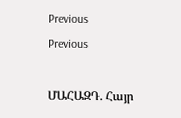Previous
Previous

ՄԱՀԱԶԴ. Հայր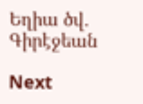Եղիա ծվ. Գիրէջեան

Next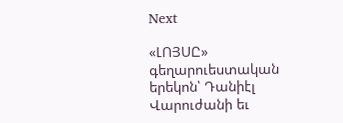Next

«ԼՈՅՍԸ» գեղարուեստական երեկոն՝ Դանիէլ Վարուժանի եւ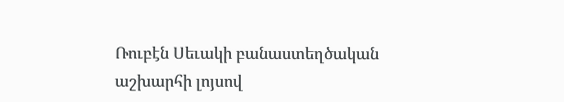Ռուբէն Սեւակի բանաստեղծական աշխարհի լոյսով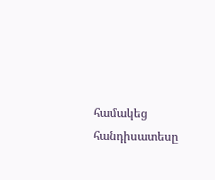համակեց հանդիսատեսը